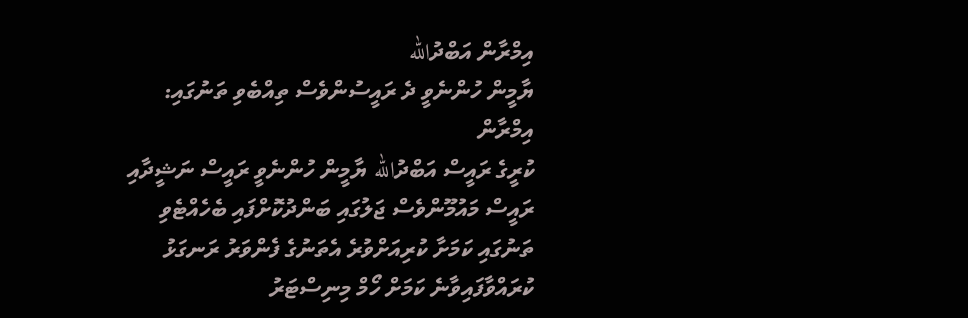އިމްރާން އަބްދުالله
ޔާމީން ހުންނެވީ ދެ ރައީސުންވެސް ތިއްބެވި ތަނުގައި: އިމްރާން
ކުރީގެ ރައީސް އަބްދުالله ޔާމީން ހުންނެވީ ރައީސް ނަޝީދާއި ރައީސް މައުމޫންވެސް ޖަލުގައި ބަންދުކޮށްފައި ބެހެއްޓެވި ތަނުގައި ކަމަށާ ކުރިއަށްވުރެ އެތަނުގެ ފެންވަރު ރަނގަޅު ކުރައްވާފައިވާނެ ކަމަށް ހޯމް މިނިސްޓަރު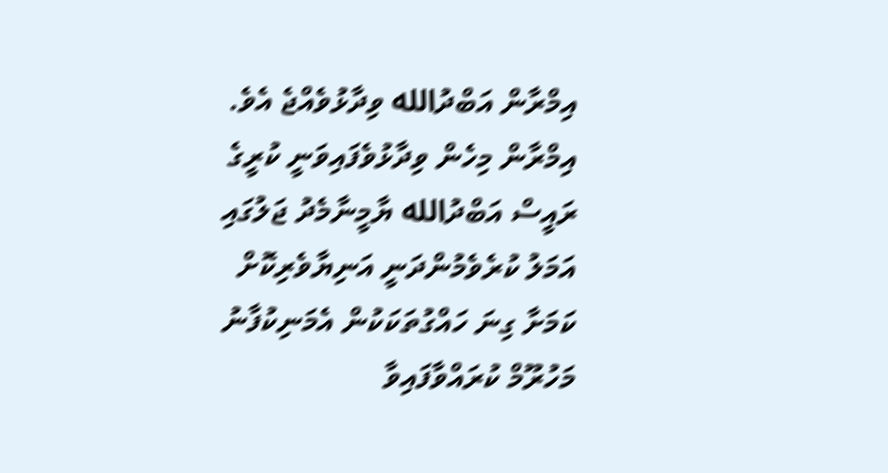އިމްރާން އަބްދުالله ވިދާޅުވެއްޖެ އެވެ.
އިމްރާން މިހެން ވިދާޅުވެފައިވަނީ ކުރީގެ ރައީސް އަބްދުالله ޔާމީނާމެދު ޖަލުގައި އަމަލު ކުރެވެމުންދަނީ އަނިޔާވެރިކޮށް ކަމަށާ ގިނަ ހައްގުތަކަކުން އެމަނިކުފާނު މަހުރޫމް ކުރައްވާފައިވާ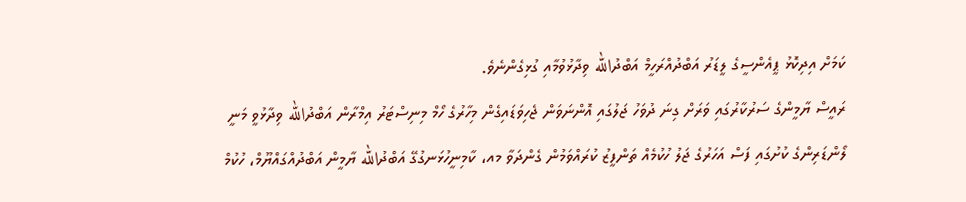ކަމަށް އިދިކޮޅު ޕީއެންސީގެ ލީޑަރު އަބްދުއްރަހީމް އަބްދުالله ވިދާޅުވުމާއި ގުޅިގެންނެވެ.
ރައީސް ޔާމީންގެ ސަރުކާރުގައި ވަރަށް ގިނަ ދުވަހު ޖަލުގައި އޮންނަވަން ޖެހިވަޑައިގެން މިހާރުގެ ހޯމް މިނިސްޓަރު އިމްރާން އަބްދުالله ވިދާޅުވީ މަނީ ލޯންޑަރިންގެ ކުށުގައި ފަސް އަހަރުގެ ޖަލު ހުކުމެއް ތަންފީޒު ކުރައްވަމުން ގެންދަވާ މއ، ކާމިނީހުޅަނގުގޭ އަބްދުالله ޔާމީން އަބްދުއްގައްޔޫމް، ހުކުމް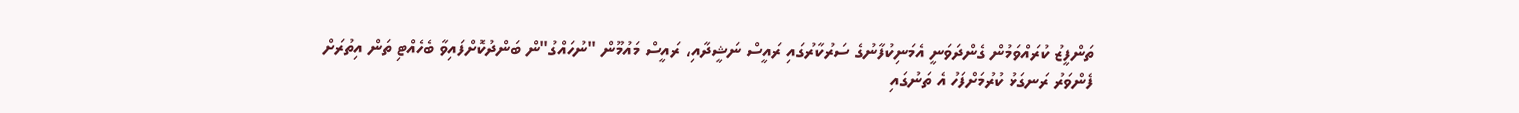ތަންފީޒު ކުރައްވަމުން ގެންދަވަނީ އެމަނިކުފާނުގެ ސަރުކާރުގައި ރައީސް ނަޝީދާއި، ރައީސް މައުމޫން "ނުހައްގު"ން ބަންދުކޮށްފައިވާ ބެހެއްޓި ތަން އިތުރަށް ފެންވަރު ރަނގަޅު ކުރުމަށްފަހު އެ ތަނުގައި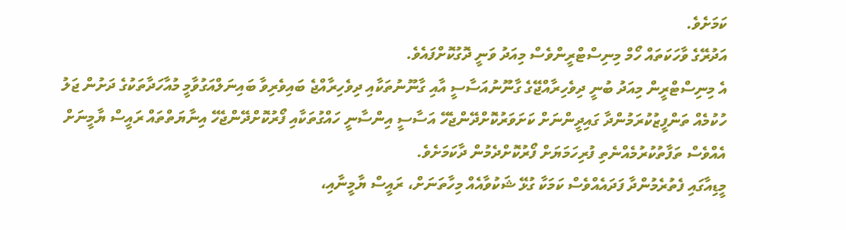ކަމަށެވެ.
އަދުރޭގެ ވާހަކަތައް ހޯމް މިނިސްޓްރީންވެސް މިއަދު ވަނީ ދޮގުކޮށްފައެވެ.
އެ މިނިސްޓްރީން މިއަދު ބުނީ ދިވެހިރާއްޖޭގެ ގާނޫނުއަސާސީ އާއި ގާނޫނުތަކާއި ދިވެހިރާއްޖެ ބައިވެރިވާ ބައިނަލްއަގުވާމީ މުއާހަދާތަކުގެ ދަށުން ޖަލު ހުކުމެއް ތަންފީޒުކުރަމުންދާ ގައިދީންނަށް ކަށަވަރުކޮށްދޭންޖެހޭ އަސާސީ އިންސާނީ ހައްގުތަކާއި ފޯރުކޮށްދޭންޖެހޭ އިނާޔަތްތައް ރައީސް ޔާމީނަށް އެއްވެސް ތަފާތުކުރުމެއްނެތި ފުރިހަމަޔަށް ފޯރުކޮށްދެމުން ދާކަމަށެވެ.
މީޑިއާގައި ފެތުރެމުންދާ ފަދައެއްވެސް ކަމަކާ ގުޅޭ ޝަކުވާއެއް މިހާތަނަށް، ރައީސް ޔާމީނާއި،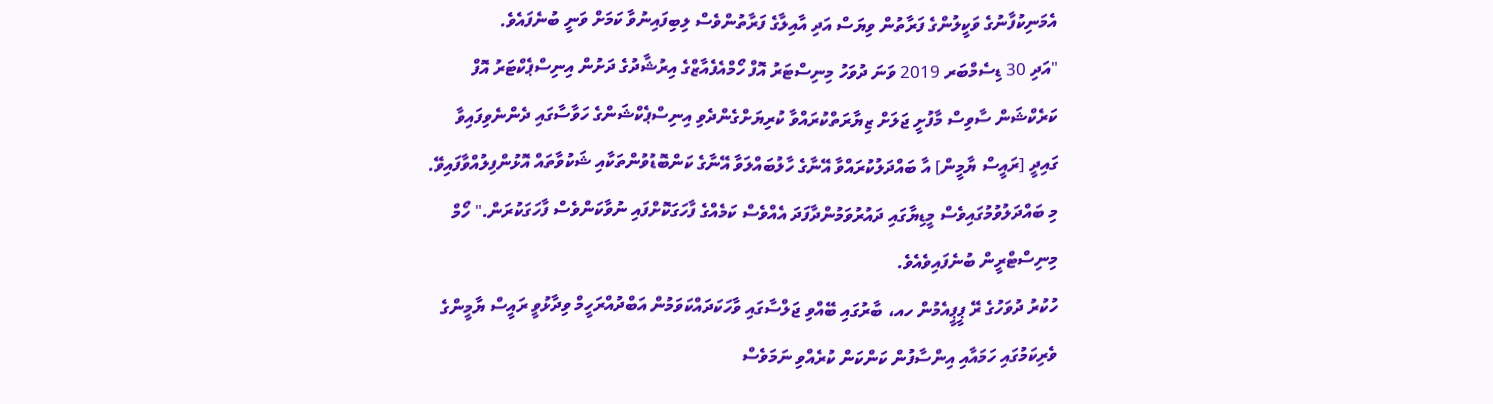އެމަނިކުފާނުގެ ވަކީލުންގެ ފަރާތުން ވިޔަސް އަދި އާއިލާގެ ފަރާތުންވެސް ލިބިފައިނުވާ ކަމަށް ވަނީ ބުނެފައެވެ.
"އަދި 30 ޑިސެމްބަރ 2019 ވަނަ ދުވަހު މިނިސްޓަރު އޮފް ހޯމްއެފެއާޒްގެ އިރުޝާދުގެ ދަށުން އިނިސްޕެކްޓަރު އޮފް ކަރެކްޝަން ސާވިސް މާފުށީ ޖަލަށް ޒިޔާރަތްކުރައްވާ ކުރިޔަށްގެންދެވި އިނިސްޕެކްޝަންގެ ހަވާސާގައި ދެންނެވިފައިވާ ގައިދީ [ރައީސް ޔާމީން] އާ ބައްދަލުކުރައްވާ އޭނާގެ ހާލުބައްލަވާ އޭނާގެ ކަންބޮޑުވުންތަކާއި ޝަކުވާތައް އޮޅުންފިލުއްވާފައިވޭ. މި ބައްދަލުވުމުގައިވެސް މީޑިޔާގައި ދައުރުވަމުންދާފަދަ އެއްވެސް ކަމެއްގެ ފާހަގަކޮށްފައި ނުވާކަންވެސް ފާހަގަކުރަން." ހޯމް މިނިސްޓްރީން ބުނެފައިވެއެވެ.
ހުކުރު ދުވަހުގެ ރޭ ޕީޕީއެމުން ހއ، ބާރުގައި ބޭއްވި ޖަލްސާގައި ވާހަކަދައްކަވަމުން އަބްދުއްރަހީމް ވިދާޅުވީ ރައީސް ޔާމީންގެ ވެރިކަމުގައި ހަމައާއި އިންސާފުން ކަންކަން ކުރެއްވި ނަމަވެސް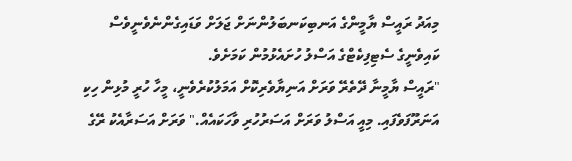މިއަދު ރައީސް ޔާމީންގެ އަނބިކަނބަލުންނަށް ޖަލަށް ވަޑައިގެންނެވެނީވެސް ކައިވެނީގެ ސެޓިފިކެޓްގެ އަސްލު ހުށައެޅުމުން ކަމަށެވެ.
"ރައީސް ޔާމީނާ ދޭތެރޭ ވަރަށް އަނިޔާވެރިކޮށް އަމަލުކުރެވެނީ، މީހާ ހުރީ މުޅިން ހިކި އަނަރޫފަވެފައި. މިއީ އަސްލު ވަރަށް އަސަރުހުރި ވާހަކައެއް." ވަރަށް އަސަރާއެކު ރޭގެ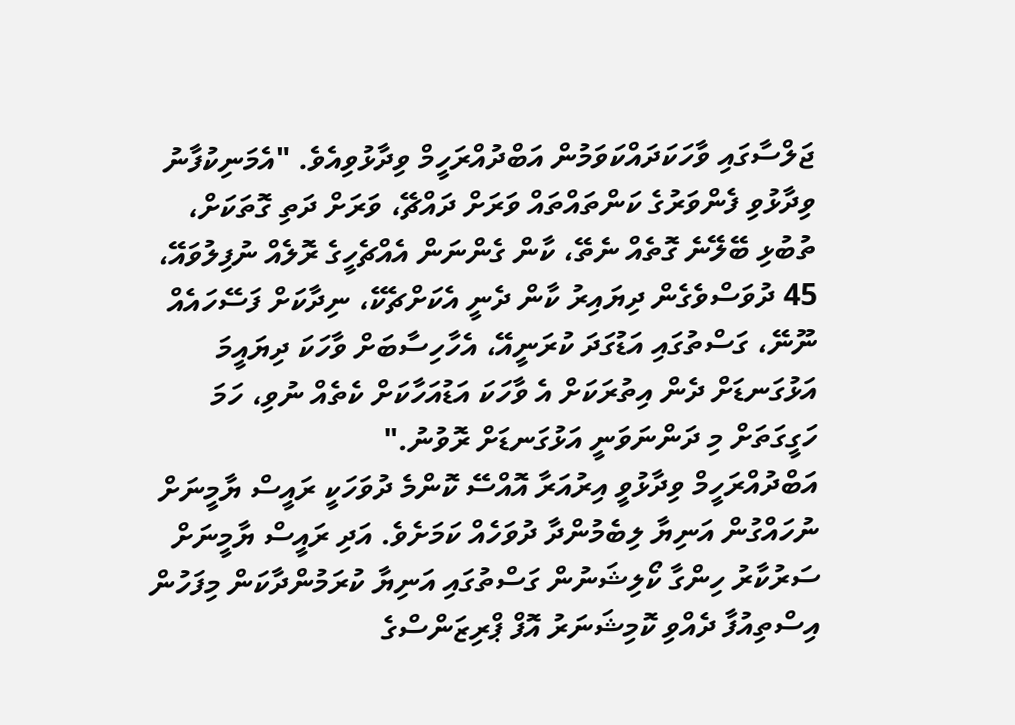ޖަލްސާގައި ވާހަކަދައްކަވަމުން އަބްދުއްރަހީމް ވިދާޅުވިއެވެ. "އެމަނިކުފާނު ވިދާޅުވި ފެންވަރުގެ ކަންތައްތައް ވަރަށް ދައްޗޭ، ވަރަށް ދަތި ގޮތަކަށް، ތުބުޅި ބޭލޭނެ ގޮތެއް ނެތޭ، ކާން ގެންނަން އެއްޗެހީގެ ރޮލެއް ނުފިލުވައޭ، 45 ދުވަސްވެގެން ދިޔައިރު ކާން ދެނީ އެކަށްޗެކޭ، ނިދާކަށް ފަސޭހައެއް ނޫނޭ، ގަސްތުގައި އަޑުގަދަ ކުރަނީއޭ، އެހާހިސާބަށް ވާހަކަ ދިޔައީމަ އަޅުގަނޑަށް ދެން އިތުރަކަށް އެ ވާހަކަ އަޑުއަހާކަށް ކެތެއް ނުވި، ހަމަ ހަގީގަތަށް މި ދަންނަވަނީ އަޅުގަނޑަށް ރޮވުނު."
އަބްދުއްރަހީމް ވިދާޅުވީ އިރުއަރާ އޮއްސޭ ކޮންމެ ދުވަހަކީ ރައީސް ޔާމީނަށް ނުހައްގުން އަނިޔާ ލިބެމުންދާ ދުވަހެއް ކަމަށެވެ. އަދި ރައީސް ޔާމީނަށް ސަރުކާރު ހިންގާ ކޯލިޝަނުން ގަސްތުގައި އަނިޔާ ކުރަމުންދާކަން މިފަހުން އިސްތިއުފާ ދެއްވި ކޮމިޝަނަރު އޮފް ޕްރިޒަންސްގެ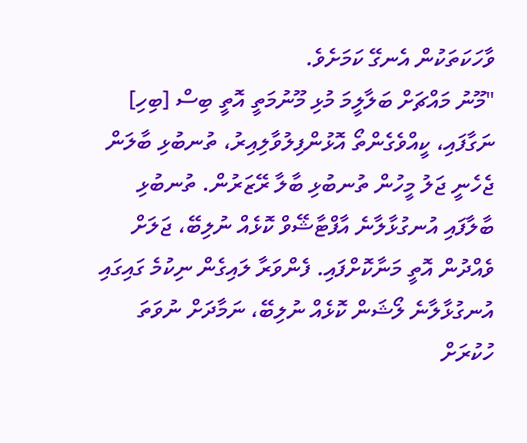ވާހަކަތަކުން އެނގޭ ކަމަށެވެ.
"މޫނު މައްޗަށް ބަލާލީމަ މުޅި މޫނުމަތީ އޮތީ ބިސް [ބިހި] ނަގާފައި، ކީއްވެގެންތޯ އޮޅުންފިލުވާލިއިރު، ތުނބުޅި ބާލަން ޖެހެނީ ޖަލު މީހުން ތުނބުޅި ބާލާ ރޭޒަރުން. ތުނބުޅި ބާލާފައި އުނގުޅާލާނެ އާފްޓާޝޭވް ކޮޅެއް ނުލިބޭ، ޖަލަށް ވެއްދުން އޮތީ މަނާކޮށްފައި. ފެންވަރާ ލައިގެން ނިކުމެ ގައިގައި އުނގުޅާލާނެ ލޯޝަން ކޮޅެއް ނުލިބޭ، ނަމާދަށް ނުވަތަ ހުކުރަށް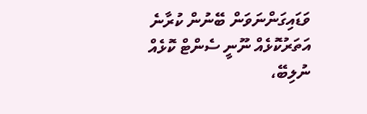ވަޑައިގަންނަވަން ބޭނުން ކުރާނެ އަތަރުކޮޅެއް ނޫނީ ސެންޓް ކޮޅެއް ނުލިބޭ،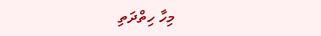މިހާ ހިތްދަތި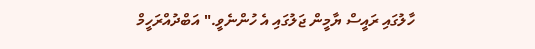ހާލުގައި ރައީސް ޔާމީން ޖަލުގައި އެ ހުންނެވީ." އަބްދުއްރަހީމް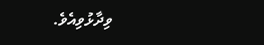ވިދާޅުވިއެވެ.